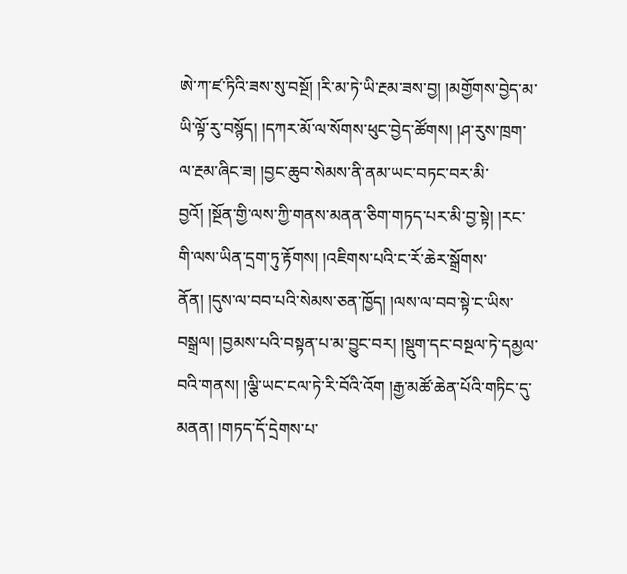ཨེ་ཀ་ཛ་ཏིའི་ཟས་སུ་བསྔོ། །རི་མ་ཏེ་ཡི་རྔམ་ཟས་བྱ། །མགྱོགས་བྱེད་མ་ཡི་ལྟོ་རུ་བསྙོད། །དཀར་མོ་ལ་སོགས་ཕུང་བྱེད་ཚོགས། །ཤ་རུས་ཁྲག་ལ་རྔམ་ཞིང་ཟ། །བྱང་ཆུབ་སེམས་ནི་ནམ་ཡང་བཏང་བར་མི་བྱའོ། །སྔོན་གྱི་ལས་ཀྱི་གནས་མནན་ཅིག་གཏད་པར་མི་བྱ་སྟེ། །རང་གི་ལས་ཡིན་དྲག་ཏུ་རྟོགས། །འཇིགས་པའི་ང་རོ་ཆེར་སྒྲོགས་ནོན། །དུས་ལ་བབ་པའི་སེམས་ཅན་ཁྱོད། །ལས་ལ་བབ་སྟེ་ང་ཡིས་བསྒྲལ། །བྱམས་པའི་བསྟན་པ་མ་བྱུང་བར། །སྡུག་དང་བསྔལ་ཏེ་དམྱལ་བའི་གནས། །ལྕི་ཡང་ངལ་ཏེ་རི་བོའི་འོག །རྒྱ་མཚོ་ཆེན་པོའི་གཏིང་དུ་མནན། །གཏད་དོ་དྲེགས་པ་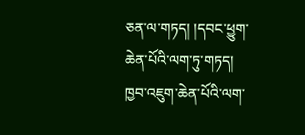ཅན་ལ་གཏད། །དབང་ཕྱུག་ཆེན་པོའི་ལག་ཏུ་གཏད། ཁྱབ་འཇུག་ཆེན་པོའི་ལག་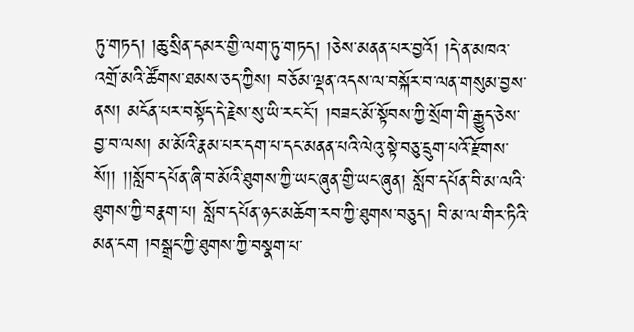ཏུ་གཏད། །ཆུ་སྲིན་དམར་གྱི་ལག་ཏུ་གཏད། །ཅེས་མནན་པར་བྱའོ། །དེ་ན་མཁའ་འགྲོ་མའི་ཚོགས་ཐམས་ཅད་ཀྱིས། བཅོམ་ལྡན་འདས་ལ་བསྐོར་བ་ལན་གསུམ་བྱས་ནས། མངོན་པར་བསྟོད་དེ་རྗེས་སུ་ཡི་རང་ངོ་། །བཟང་མོ་སྟོབས་ཀྱི་སྲོག་གི་རྒྱུད་ཅེས་བྱ་བ་ལས། མ་མོའི་རྣམ་པར་དག་པ་དང་མནན་པའི་ལེའུ་སྟེ་བཅུ་དྲུག་པའོ་རྫོགས་སོ།། །།སློབ་དཔོན་ཞི་བ་མོའི་ཐུགས་ཀྱི་ཡང་ཞུན་གྱི་ཡང་ཞུན། སློབ་དཔོན་བི་མ་ལའི་ཐུགས་ཀྱི་བརྣག་པ། སློབ་དཔོན་ཉང་མཆོག་རབ་ཀྱི་ཐུགས་བཅུད། བི་མ་ལ་གིར་ཏིའི་མན་ངག །བསྒྲང་ཀྱི་ཐུགས་ཀྱི་བསྣག་པ་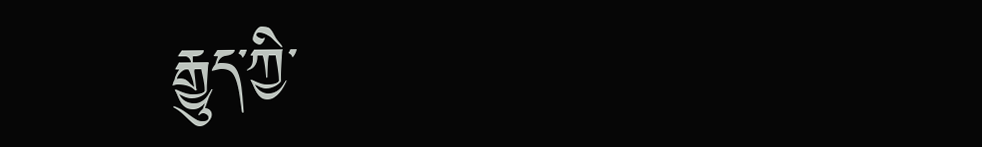རྒྱུད་ཀྱི་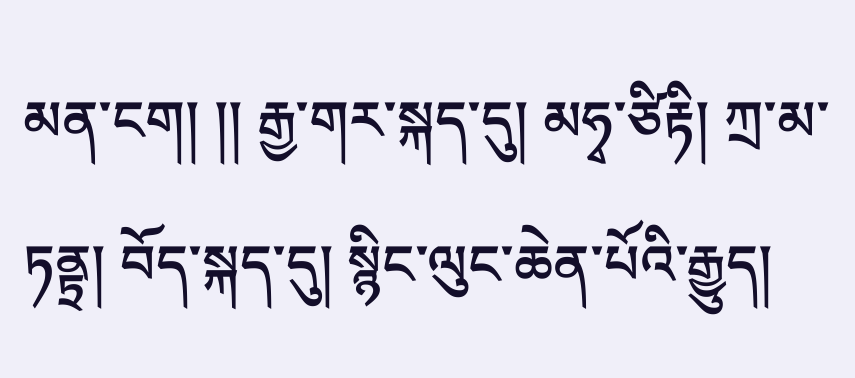མན་ངག། །། རྒྱ་གར་སྐད་དུ། མཧྭ་ཙིརྟི། ཀྲ་མ་ཏནྟྲ། བོད་སྐད་དུ། སྙིང་ལུང་ཆེན་པོའི་རྒྱུད།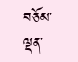བཅོམ་ལྡན་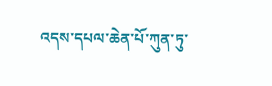འདས་དཔལ་ཆེན་པོ་ཀུན་ཏུ་